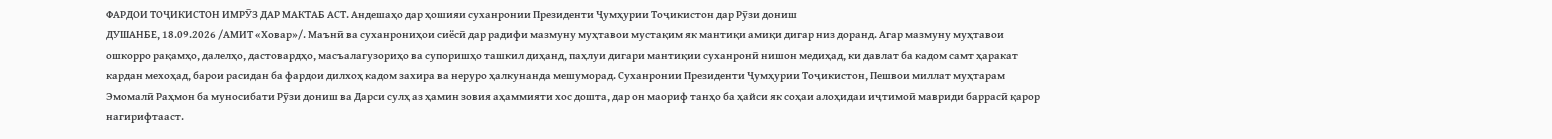ФАРДОИ ТОҶИКИСТОН ИМРӮЗ ДАР МАКТАБ АСТ. Андешаҳо дар ҳошияи суханронии Президенти Ҷумҳурии Тоҷикистон дар Рӯзи дониш
ДУШАНБЕ, 18.09.2026 /АМИТ «Ховар»/. Маънӣ ва суханрониҳои сиёсӣ дар радифи мазмуну муҳтавои мустақим як мантиқи амиқи дигар низ доранд. Агар мазмуну муҳтавои ошкорро рақамҳо, далелҳо, дастовардҳо, масъалагузориҳо ва супоришҳо ташкил диҳанд, паҳлуи дигари мантиқии суханронӣ нишон медиҳад, ки давлат ба кадом самт ҳаракат кардан мехоҳад, барои расидан ба фардои дилхоҳ кадом захира ва неруро ҳалкунанда мешуморад. Суханронии Президенти Ҷумҳурии Тоҷикистон, Пешвои миллат муҳтарам Эмомалӣ Раҳмон ба муносибати Рӯзи дониш ва Дарси сулҳ аз ҳамин зовия аҳаммияти хос дошта, дар он маориф танҳо ба ҳайси як соҳаи алоҳидаи иҷтимоӣ мавриди баррасӣ қарор нагирифтааст.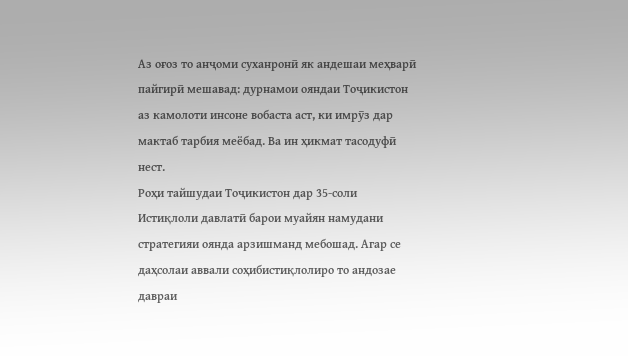Аз оғоз то анҷоми суханронӣ як андешаи меҳварӣ пайгирӣ мешавад: дурнамои ояндаи Тоҷикистон аз камолоти инсоне вобаста аст, ки имрӯз дар мактаб тарбия меёбад. Ва ин ҳикмат тасодуфӣ нест.
Роҳи тайшудаи Тоҷикистон дар 35-соли Истиқлоли давлатӣ барои муайян намудани стратегияи оянда арзишманд мебошад. Агар се даҳсолаи аввали соҳибистиқлолиро то андозае давраи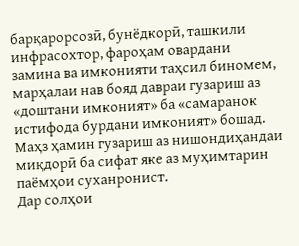барқарорсозӣ, бунёдкорӣ, ташкили инфрасохтор, фароҳам овардани замина ва имконияти таҳсил биномем, марҳалаи нав бояд давраи гузариш аз «доштани имконият» ба «самаранок истифода бурдани имконият» бошад. Маҳз ҳамин гузариш аз нишондиҳандаи миқдорӣ ба сифат яке аз муҳимтарин паёмҳои суханронист.
Дар солҳои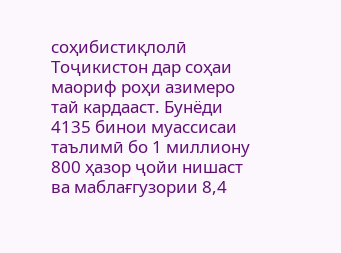соҳибистиқлолӣ Тоҷикистон дар соҳаи маориф роҳи азимеро тай кардааст. Бунёди 4135 бинои муассисаи таълимӣ бо 1 миллиону 800 ҳазор ҷойи нишаст ва маблағгузории 8,4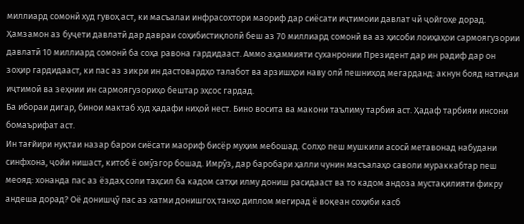миллиард сомонӣ худ гувоҳ аст, ки масъалаи инфрасохтори маориф дар сиёсати иҷтимоии давлат чӣ ҷойгоҳе дорад. Ҳамзамон аз буҷети давлатӣ дар давраи соҳибистиқлолӣ беш аз 70 миллиард сомонӣ ва аз ҳисоби лоиҳаҳои сармоягузории давлатӣ 10 миллиард сомонӣ ба соҳа равона гардидааст. Аммо аҳаммияти суханронии Президент дар ин радиф дар он зоҳир гардидааст, ки пас аз зикри ин дастовардҳо талабот ва арзишҳои наву олӣ пешниҳод мегарданд: акнун бояд натиҷаи иҷтимоӣ ва зеҳнии ин сармоягузориҳо бештар эҳсос гардад.
Ба ибораи дигар, бинои мактаб худ ҳадафи ниҳоӣ нест. Бино восита ва макони таълиму тарбия аст. Ҳадаф тарбияи инсони бомаърифат аст.
Ин тағйири нуқтаи назар барои сиёсати маориф бисёр муҳим мебошад. Солҳо пеш мушкили асосӣ метавонад набудани синфхона, ҷойи нишаст, китоб ё омӯзгор бошад. Имрӯз, дар баробари ҳалли чунин масъалаҳо саволи мураккабтар пеш меояд: хонанда пас аз ёздаҳ соли таҳсил ба кадом сатҳи илму дониш расидааст ва то кадом андоза мустақилияти фикру андеша дорад? Оё донишҷӯ пас аз хатми донишгоҳ танҳо диплом мегирад ё воқеан соҳиби касб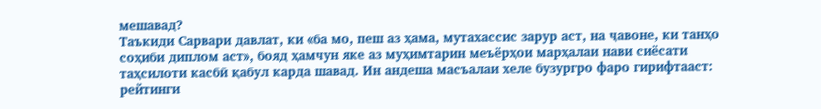мешавад?
Таъкиди Сарвари давлат, ки «ба мо, пеш аз ҳама, мутахассис зарур аст, на ҷавоне, ки танҳо соҳиби диплом аст», бояд ҳамчун яке аз муҳимтарин меъёрҳои марҳалаи нави сиёсати таҳсилоти касбӣ қабул карда шавад. Ин андеша масъалаи хеле бузургро фаро гирифтааст: рейтинги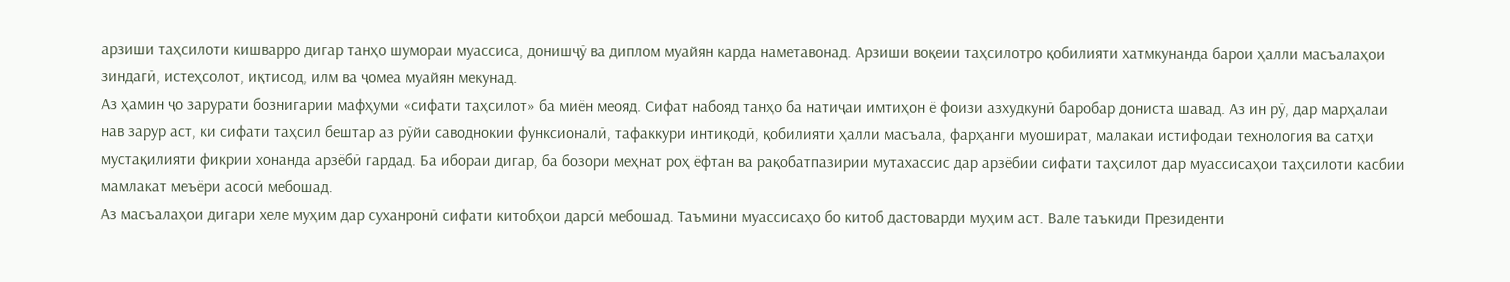арзиши таҳсилоти кишварро дигар танҳо шумораи муассиса, донишҷӯ ва диплом муайян карда наметавонад. Арзиши воқеии таҳсилотро қобилияти хатмкунанда барои ҳалли масъалаҳои зиндагӣ, истеҳсолот, иқтисод, илм ва ҷомеа муайян мекунад.
Аз ҳамин ҷо зарурати бознигарии мафҳуми «сифати таҳсилот» ба миён меояд. Сифат набояд танҳо ба натиҷаи имтиҳон ё фоизи азхудкунӣ баробар дониста шавад. Аз ин рӯ, дар марҳалаи нав зарур аст, ки сифати таҳсил бештар аз рӯйи саводнокии функсионалӣ, тафаккури интиқодӣ, қобилияти ҳалли масъала, фарҳанги муошират, малакаи истифодаи технология ва сатҳи мустақилияти фикрии хонанда арзёбӣ гардад. Ба ибораи дигар, ба бозори меҳнат роҳ ёфтан ва рақобатпазирии мутахассис дар арзёбии сифати таҳсилот дар муассисаҳои таҳсилоти касбии мамлакат меъёри асосӣ мебошад.
Аз масъалаҳои дигари хеле муҳим дар суханронӣ сифати китобҳои дарсӣ мебошад. Таъмини муассисаҳо бо китоб дастоварди муҳим аст. Вале таъкиди Президенти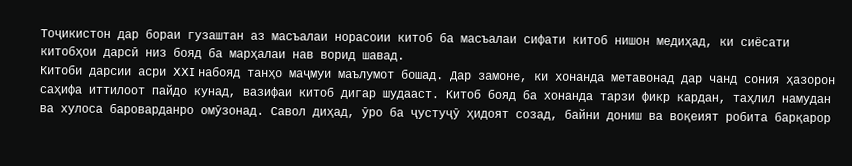Тоҷикистон дар бораи гузаштан аз масъалаи норасоии китоб ба масъалаи сифати китоб нишон медиҳад, ки сиёсати китобҳои дарсӣ низ бояд ба марҳалаи нав ворид шавад.
Китоби дарсии асри XXI набояд танҳо маҷмуи маълумот бошад. Дар замоне, ки хонанда метавонад дар чанд сония ҳазорон саҳифа иттилоот пайдо кунад, вазифаи китоб дигар шудааст. Китоб бояд ба хонанда тарзи фикр кардан, таҳлил намудан ва хулоса бароварданро омӯзонад. Савол диҳад, ӯро ба ҷустуҷӯ ҳидоят созад, байни дониш ва воқеият робита барқарор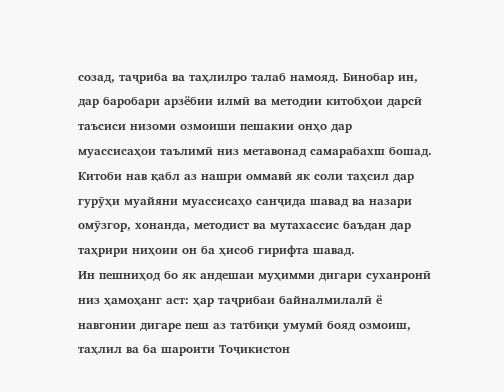созад, таҷриба ва таҳлилро талаб намояд. Бинобар ин, дар баробари арзёбии илмӣ ва методии китобҳои дарсӣ таъсиси низоми озмоиши пешакии онҳо дар муассисаҳои таълимӣ низ метавонад самарабахш бошад. Китоби нав қабл аз нашри оммавӣ як соли таҳсил дар гурӯҳи муайяни муассисаҳо санҷида шавад ва назари омӯзгор, хонанда, методист ва мутахассис баъдан дар таҳрири ниҳоии он ба ҳисоб гирифта шавад.
Ин пешниҳод бо як андешаи муҳимми дигари суханронӣ низ ҳамоҳанг аст: ҳар таҷрибаи байналмилалӣ ё навгонии дигаре пеш аз татбиқи умумӣ бояд озмоиш, таҳлил ва ба шароити Тоҷикистон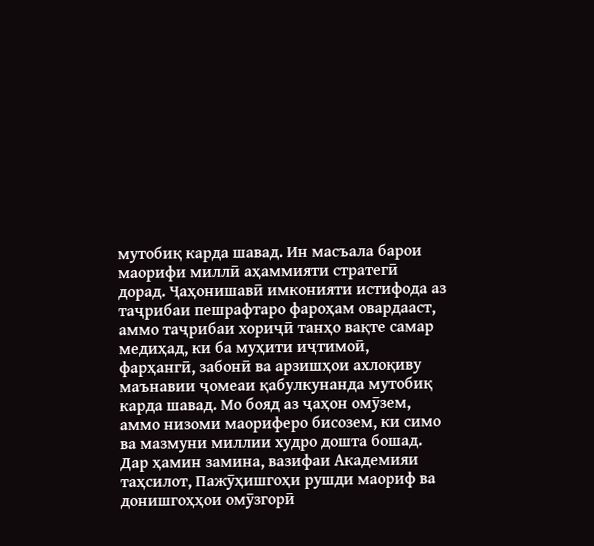мутобиқ карда шавад. Ин масъала барои маорифи миллӣ аҳаммияти стратегӣ дорад. Ҷаҳонишавӣ имконияти истифода аз таҷрибаи пешрафтаро фароҳам овардааст, аммо таҷрибаи хориҷӣ танҳо вақте самар медиҳад, ки ба муҳити иҷтимоӣ, фарҳангӣ, забонӣ ва арзишҳои ахлоқиву маънавии ҷомеаи қабулкунанда мутобиқ карда шавад. Мо бояд аз ҷаҳон омӯзем, аммо низоми маориферо бисозем, ки симо ва мазмуни миллии худро дошта бошад.
Дар ҳамин замина, вазифаи Академияи таҳсилот, Пажӯҳишгоҳи рушди маориф ва донишгоҳҳои омӯзгорӣ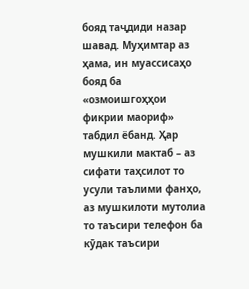бояд таҷдиди назар шавад. Муҳимтар аз ҳама, ин муассисаҳо бояд ба «озмоишгоҳҳои фикрии маориф» табдил ёбанд. Ҳар мушкили мактаб – аз сифати таҳсилот то усули таълими фанҳо, аз мушкилоти мутолиа то таъсири телефон ба кӯдак таъсири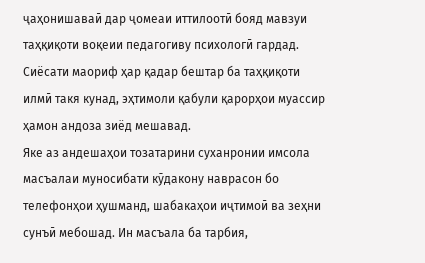ҷаҳонишаваӣ дар ҷомеаи иттилоотӣ бояд мавзуи таҳқиқоти воқеии педагогиву психологӣ гардад. Сиёсати маориф ҳар қадар бештар ба таҳқиқоти илмӣ такя кунад, эҳтимоли қабули қарорҳои муассир ҳамон андоза зиёд мешавад.
Яке аз андешаҳои тозатарини суханронии имсола масъалаи муносибати кӯдакону наврасон бо телефонҳои ҳушманд, шабакаҳои иҷтимоӣ ва зеҳни сунъӣ мебошад. Ин масъала ба тарбия,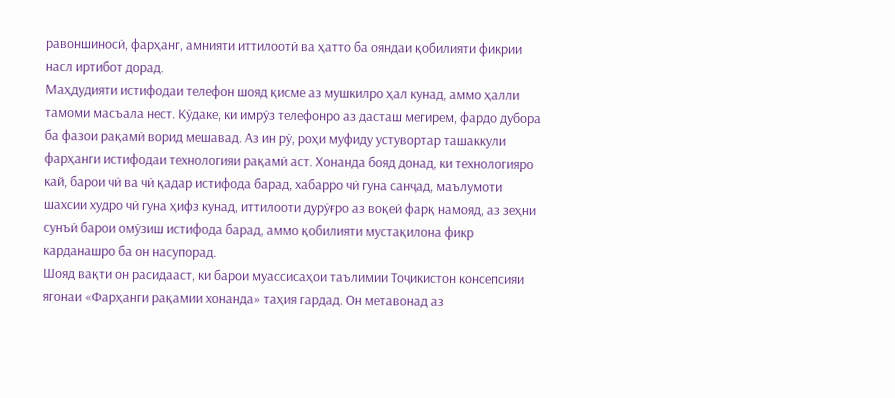равоншиносӣ, фарҳанг, амнияти иттилоотӣ ва ҳатто ба ояндаи қобилияти фикрии насл иртибот дорад.
Маҳдудияти истифодаи телефон шояд қисме аз мушкилро ҳал кунад, аммо ҳалли тамоми масъала нест. Кӯдаке, ки имрӯз телефонро аз дасташ мегирем, фардо дубора ба фазои рақамӣ ворид мешавад. Аз ин рӯ, роҳи муфиду устувортар ташаккули фарҳанги истифодаи технологияи рақамӣ аст. Хонанда бояд донад, ки технологияро кай, барои чӣ ва чӣ қадар истифода барад, хабарро чӣ гуна санҷад, маълумоти шахсии худро чӣ гуна ҳифз кунад, иттилооти дурӯғро аз воқеӣ фарқ намояд, аз зеҳни сунъӣ барои омӯзиш истифода барад, аммо қобилияти мустақилона фикр карданашро ба он насупорад.
Шояд вақти он расидааст, ки барои муассисаҳои таълимии Тоҷикистон консепсияи ягонаи «Фарҳанги рақамии хонанда» таҳия гардад. Он метавонад аз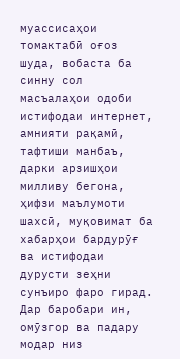муассисаҳои томактабӣ оғоз шуда, вобаста ба синну сол масъалаҳои одоби истифодаи интернет, амнияти рақамӣ, тафтиши манбаъ, дарки арзишҳои милливу бегона, ҳифзи маълумоти шахсӣ, муқовимат ба хабарҳои бардурӯғ ва истифодаи дурусти зеҳни сунъиро фаро гирад. Дар баробари ин, омӯзгор ва падару модар низ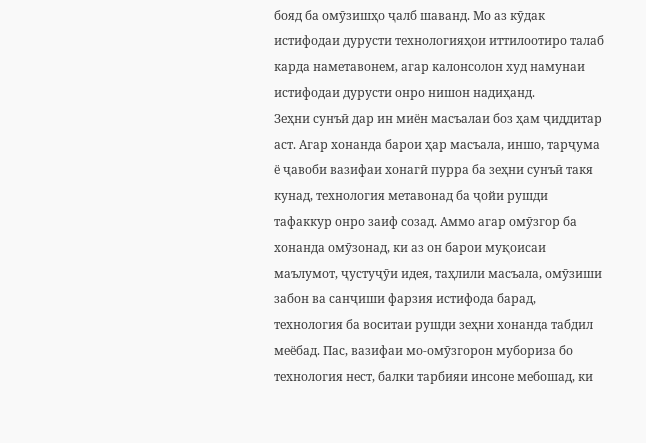бояд ба омӯзишҳо ҷалб шаванд. Мо аз кӯдак истифодаи дурусти технологияҳои иттилоотиро талаб карда наметавонем, агар калонсолон худ намунаи истифодаи дурусти онро нишон надиҳанд.
Зеҳни сунъӣ дар ин миён масъалаи боз ҳам ҷиддитар аст. Агар хонанда барои ҳар масъала, иншо, тарҷума ё ҷавоби вазифаи хонагӣ пурра ба зеҳни сунъӣ такя кунад, технология метавонад ба ҷойи рушди тафаккур онро заиф созад. Аммо агар омӯзгор ба хонанда омӯзонад, ки аз он барои муқоисаи маълумот, ҷустуҷӯи идея, таҳлили масъала, омӯзиши забон ва санҷиши фарзия истифода барад, технология ба воситаи рушди зеҳни хонанда табдил меёбад. Пас, вазифаи мо-омӯзгорон мубориза бо технология нест, балки тарбияи инсоне мебошад, ки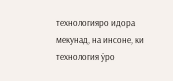технологияро идора мекунад, на инсоне, ки технология ӯро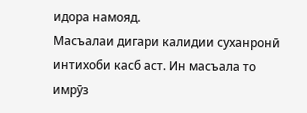идора намояд.
Масъалаи дигари калидии суханронӣ интихоби касб аст. Ин масъала то имрӯз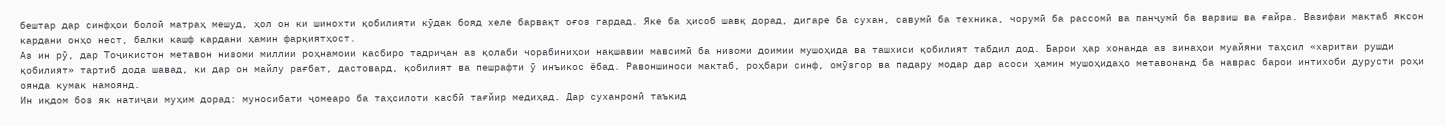бештар дар синфҳои болоӣ матраҳ мешуд, ҳол он ки шинохти қобилияти кӯдак бояд хеле барвақт оғоз гардад. Яке ба ҳисоб шавқ дорад, дигаре ба сухан, савумӣ ба техника, чорумӣ ба рассомӣ ва панҷумӣ ба варзиш ва ғайра. Вазифаи мактаб яксон кардани онҳо нест, балки кашф кардани ҳамин фарқиятҳост.
Аз ин рӯ, дар Тоҷикистон метавон низоми миллии роҳнамоии касбиро тадриҷан аз қолаби чорабиниҳои нақшавии мавсимӣ ба низоми доимии мушоҳида ва ташхиси қобилият табдил дод. Барои ҳар хонанда аз зинаҳои муайяни таҳсил «харитаи рушди қобилият» тартиб дода шавад, ки дар он майлу рағбат, дастовард, қобилият ва пешрафти ӯ инъикос ёбад. Равоншиноси мактаб, роҳбари синф, омӯзгор ва падару модар дар асоси ҳамин мушоҳидаҳо метавонанд ба наврас барои интихоби дурусти роҳи оянда кумак намоянд.
Ин иқдом боз як натиҷаи муҳим дорад: муносибати ҷомеаро ба таҳсилоти касбӣ тағйир медиҳад. Дар суханронӣ таъкид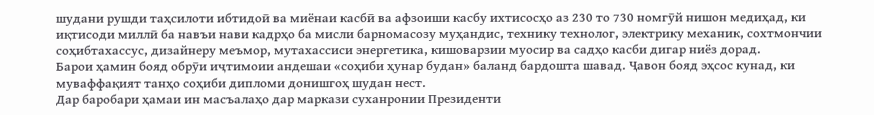шудани рушди таҳсилоти ибтидоӣ ва миёнаи касбӣ ва афзоиши касбу ихтисосҳо аз 230 то 730 номгӯй нишон медиҳад, ки иқтисоди миллӣ ба навъи нави кадрҳо ба мисли барномасозу муҳандис, технику технолог, электрику механик, сохтмончии соҳибтахассус, дизайнеру меъмор, мутахассиси энергетика, кишоварзии муосир ва садҳо касби дигар ниёз дорад.
Барои ҳамин бояд обрӯи иҷтимоии андешаи «соҳиби ҳунар будан» баланд бардошта шавад. Ҷавон бояд эҳсос кунад, ки муваффақият танҳо соҳиби дипломи донишгоҳ шудан нест.
Дар баробари ҳамаи ин масъалаҳо дар маркази суханронии Президенти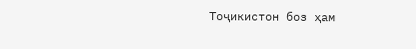Тоҷикистон боз ҳам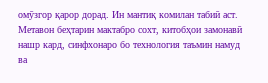омӯзгор қарор дорад. Ин мантиқ комилан табиӣ аст. Метавон беҳтарин мактабро сохт, китобҳои замонавӣ нашр кард, синфхонаро бо технология таъмин намуд ва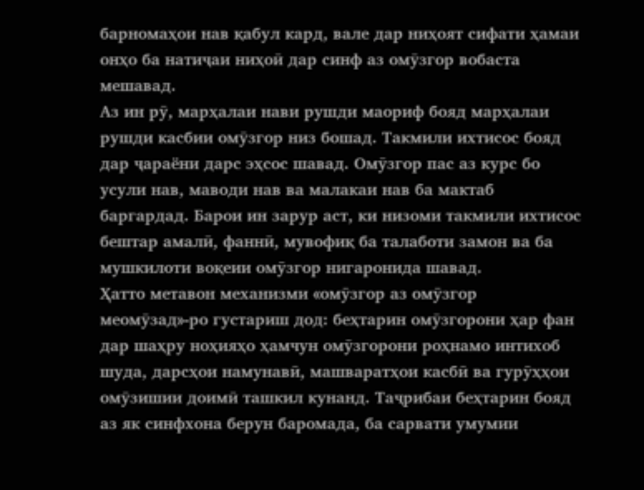барномаҳои нав қабул кард, вале дар ниҳоят сифати ҳамаи онҳо ба натиҷаи ниҳоӣ дар синф аз омӯзгор вобаста мешавад.
Аз ин рӯ, марҳалаи нави рушди маориф бояд марҳалаи рушди касбии омӯзгор низ бошад. Такмили ихтисос бояд дар ҷараёни дарс эҳсос шавад. Омӯзгор пас аз курс бо усули нав, маводи нав ва малакаи нав ба мактаб баргардад. Барои ин зарур аст, ки низоми такмили ихтисос бештар амалӣ, фаннӣ, мувофиқ ба талаботи замон ва ба мушкилоти воқеии омӯзгор нигаронида шавад.
Ҳатто метавон механизми «омӯзгор аз омӯзгор меомӯзад»-ро густариш дод: беҳтарин омӯзгорони ҳар фан дар шаҳру ноҳияҳо ҳамчун омӯзгорони роҳнамо интихоб шуда, дарсҳои намунавӣ, машваратҳои касбӣ ва гурӯҳҳои омӯзишии доимӣ ташкил кунанд. Таҷрибаи беҳтарин бояд аз як синфхона берун баромада, ба сарвати умумии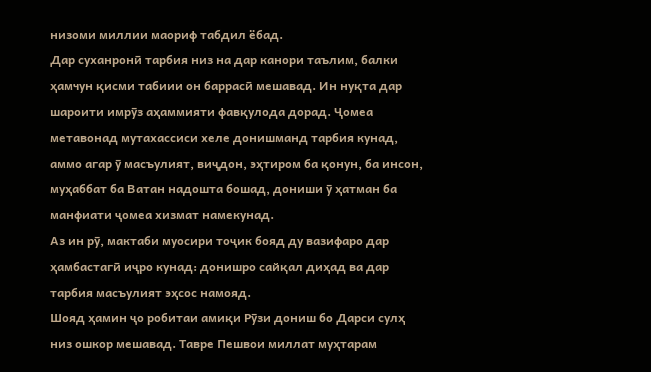низоми миллии маориф табдил ёбад.
Дар суханронӣ тарбия низ на дар канори таълим, балки ҳамчун қисми табиии он баррасӣ мешавад. Ин нуқта дар шароити имрӯз аҳаммияти фавқулода дорад. Ҷомеа метавонад мутахассиси хеле донишманд тарбия кунад, аммо агар ӯ масъулият, виҷдон, эҳтиром ба қонун, ба инсон, муҳаббат ба Ватан надошта бошад, дониши ӯ ҳатман ба манфиати ҷомеа хизмат намекунад.
Аз ин рӯ, мактаби муосири тоҷик бояд ду вазифаро дар ҳамбастагӣ иҷро кунад: донишро сайқал диҳад ва дар тарбия масъулият эҳсос намояд.
Шояд ҳамин ҷо робитаи амиқи Рӯзи дониш бо Дарси сулҳ низ ошкор мешавад. Тавре Пешвои миллат муҳтарам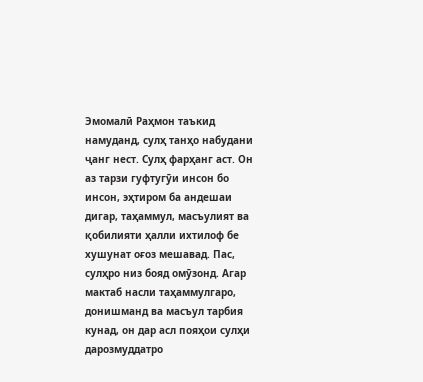Эмомалӣ Раҳмон таъкид намуданд, сулҳ танҳо набудани ҷанг нест. Сулҳ фарҳанг аст. Он аз тарзи гуфтугӯи инсон бо инсон, эҳтиром ба андешаи дигар, таҳаммул, масъулият ва қобилияти ҳалли ихтилоф бе хушунат оғоз мешавад. Пас, сулҳро низ бояд омӯзонд. Агар мактаб насли таҳаммулгаро, донишманд ва масъул тарбия кунад, он дар асл пояҳои сулҳи дарозмуддатро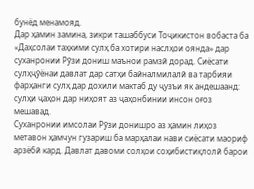бунёд менамояд.
Дар ҳамин замина, зикри ташаббуси Тоҷикистон вобаста ба «Даҳсолаи таҳкими сулҳ ба хотири наслҳои оянда» дар суханронии Рӯзи дониш маънои рамзӣ дорад. Сиёсати сулҳҷӯёнаи давлат дар сатҳи байналмилалӣ ва тарбияи фарҳанги сулҳ дар дохили мактаб ду ҷузъи як андешаанд: сулҳи ҷаҳон дар ниҳоят аз ҷаҳонбинии инсон оғоз мешавад.
Суханронии имсолаи Рӯзи донишро аз ҳамин лиҳоз метавон ҳамчун гузариш ба марҳалаи нави сиёсати маориф арзёбӣ кард. Давлат давоми солҳои соҳибистиқлолӣ барои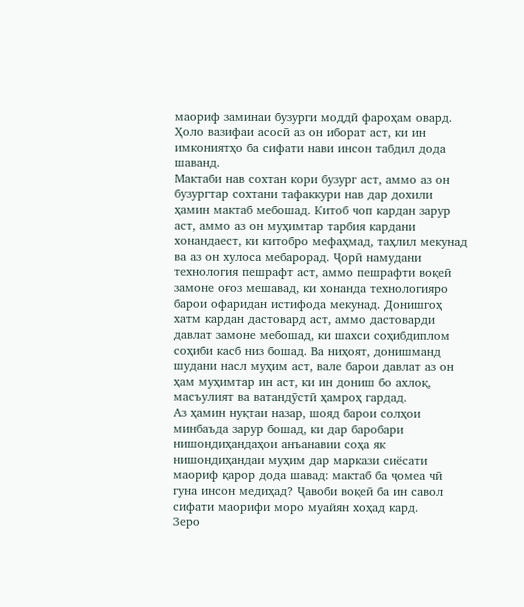маориф заминаи бузурги моддӣ фароҳам овард. Ҳоло вазифаи асосӣ аз он иборат аст, ки ин имкониятҳо ба сифати нави инсон табдил дода шаванд.
Мактаби нав сохтан кори бузург аст, аммо аз он бузургтар сохтани тафаккури нав дар дохили ҳамин мактаб мебошад. Китоб чоп кардан зарур аст, аммо аз он муҳимтар тарбия кардани хонандаест, ки китобро мефаҳмад, таҳлил мекунад ва аз он хулоса мебарорад. Ҷорӣ намудани технология пешрафт аст, аммо пешрафти воқеӣ замоне оғоз мешавад, ки хонанда технологияро барои офаридан истифода мекунад. Донишгоҳ хатм кардан дастовард аст, аммо дастоварди давлат замоне мебошад, ки шахси соҳибдиплом соҳиби касб низ бошад. Ва ниҳоят, донишманд шудани насл муҳим аст, вале барои давлат аз он ҳам муҳимтар ин аст, ки ин дониш бо ахлоқ, масъулият ва ватандӯстӣ ҳамроҳ гардад.
Аз ҳамин нуқтаи назар, шояд барои солҳои минбаъда зарур бошад, ки дар баробари нишондиҳандаҳои анъанавии соҳа як нишондиҳандаи муҳим дар маркази сиёсати маориф қарор дода шавад: мактаб ба ҷомеа чӣ гуна инсон медиҳад? Ҷавоби воқеӣ ба ин савол сифати маорифи моро муайян хоҳад кард.
Зеро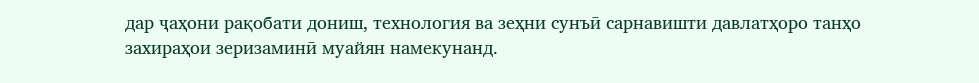дар ҷаҳони рақобати дониш, технология ва зеҳни сунъӣ сарнавишти давлатҳоро танҳо захираҳои зеризаминӣ муайян намекунанд.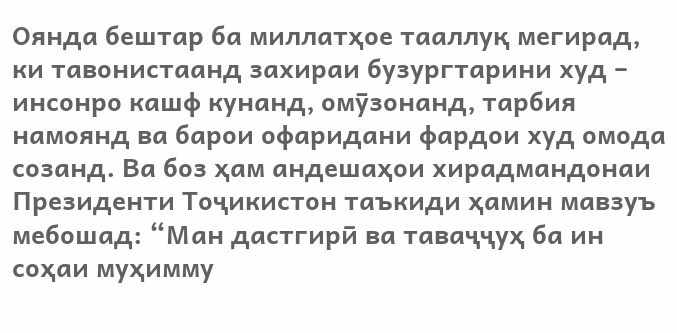Оянда бештар ба миллатҳое тааллуқ мегирад, ки тавонистаанд захираи бузургтарини худ – инсонро кашф кунанд, омӯзонанд, тарбия намоянд ва барои офаридани фардои худ омода созанд. Ва боз ҳам андешаҳои хирадмандонаи Президенти Тоҷикистон таъкиди ҳамин мавзуъ мебошад: “Ман дастгирӣ ва таваҷҷуҳ ба ин соҳаи муҳимму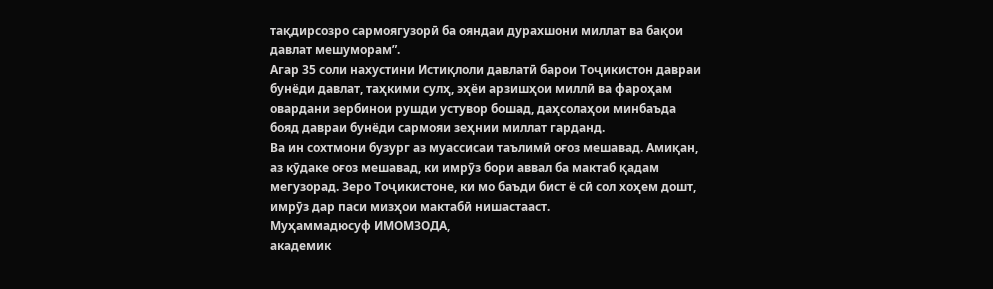тақдирсозро сармоягузорӣ ба ояндаи дурахшони миллат ва бақои давлат мешуморам”.
Агар 35 соли нахустини Истиқлоли давлатӣ барои Тоҷикистон давраи бунёди давлат, таҳкими сулҳ, эҳёи арзишҳои миллӣ ва фароҳам овардани зербинои рушди устувор бошад, даҳсолаҳои минбаъда бояд давраи бунёди сармояи зеҳнии миллат гарданд.
Ва ин сохтмони бузург аз муассисаи таълимӣ оғоз мешавад. Амиқан, аз кӯдаке оғоз мешавад, ки имрӯз бори аввал ба мактаб қадам мегузорад. Зеро Тоҷикистоне, ки мо баъди бист ё сӣ сол хоҳем дошт, имрӯз дар паси мизҳои мактабӣ нишастааст.
Муҳаммадюсуф ИМОМЗОДА,
академик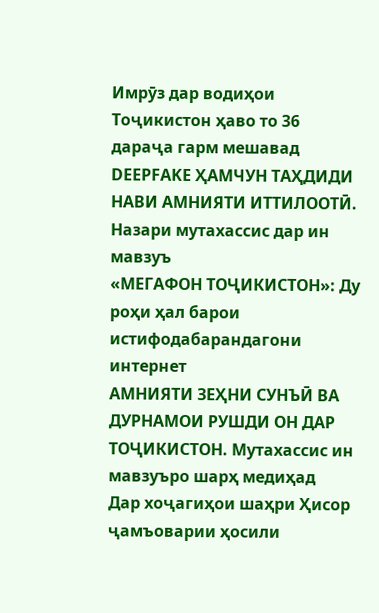Имрӯз дар водиҳои Тоҷикистон ҳаво то 36 дараҷа гарм мешавад
DEEPFAKE ҲАМЧУН ТАҲДИДИ НАВИ АМНИЯТИ ИТТИЛООТӢ. Назари мутахассис дар ин мавзуъ
«МЕГАФОН ТОҶИКИСТОН»: Ду роҳи ҳал барои истифодабарандагони интернет
АМНИЯТИ ЗЕҲНИ СУНЪӢ ВА ДУРНАМОИ РУШДИ ОН ДАР ТОҶИКИСТОН. Мутахассис ин мавзуъро шарҳ медиҳад
Дар хоҷагиҳои шаҳри Ҳисор ҷамъоварии ҳосили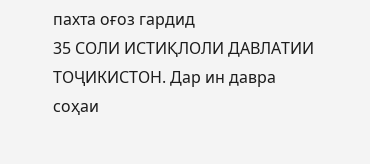пахта оғоз гардид
35 СОЛИ ИСТИҚЛОЛИ ДАВЛАТИИ ТОҶИКИСТОН. Дар ин давра соҳаи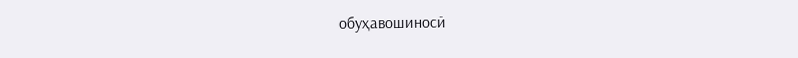обуҳавошиносӣ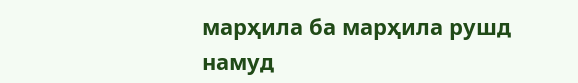марҳила ба марҳила рушд намуд